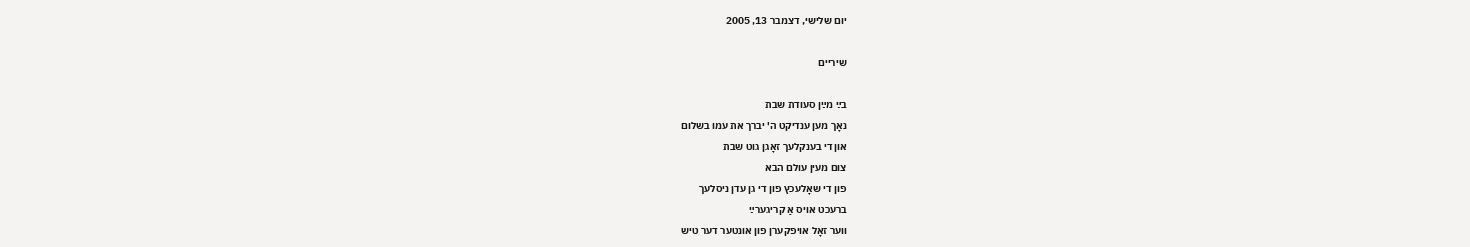יום שלישי, דצמבר 13, 2005

שיריים

בײַ מײַן סעודת שבת
נאָך מען ענדיקט ה' יברך את עמו בשלום
און די בענקלעך זאָגן גוט שבת
צום מעין עולם הבא
פון די שאָלעכץ פון די גן עדן ניסלעך
ברעכט אויס אַ קריגערײַ
ווער זאָל אויפקערן פון אונטער דער טיש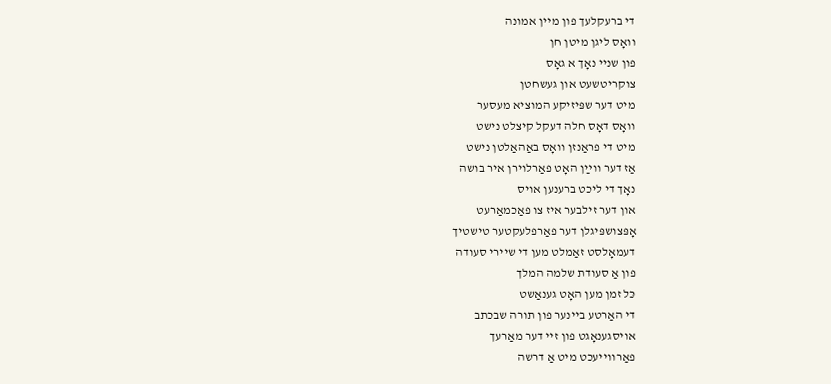די ברעקלעך פון מײן אמונה
וואָס ליגן מיטן חן
פון שניי נאָך א גאָס
צוקריטשעט און געשחטן
מיט דער שפּיזיקע המוציא מעסער
וואָס דאָס חלה דעקל קיצלט נישט
מיט די פראַנזן וואָס באַהאַלטן נישט
אַז דער ווײַן האָט פאַרלוירן איר בושה
נאָך די ליכט ברענען אויס
און דער זילבער איז צו פאַכמאַרעט
אָפּצושפּיגלן דער פאַרפלעקטער טישטיך
דעמאָלסט זאַמלט מען די שיירי סעודה
פון אַ סעודת שלמה המלך
כּל זמן מען האָט גענאַשט
די האַרטע ביינער פון תורה שבכתב
אויסגענאָגט פון זיי דער מאַרעך
פאַרווייעכט מיט אַ דרשה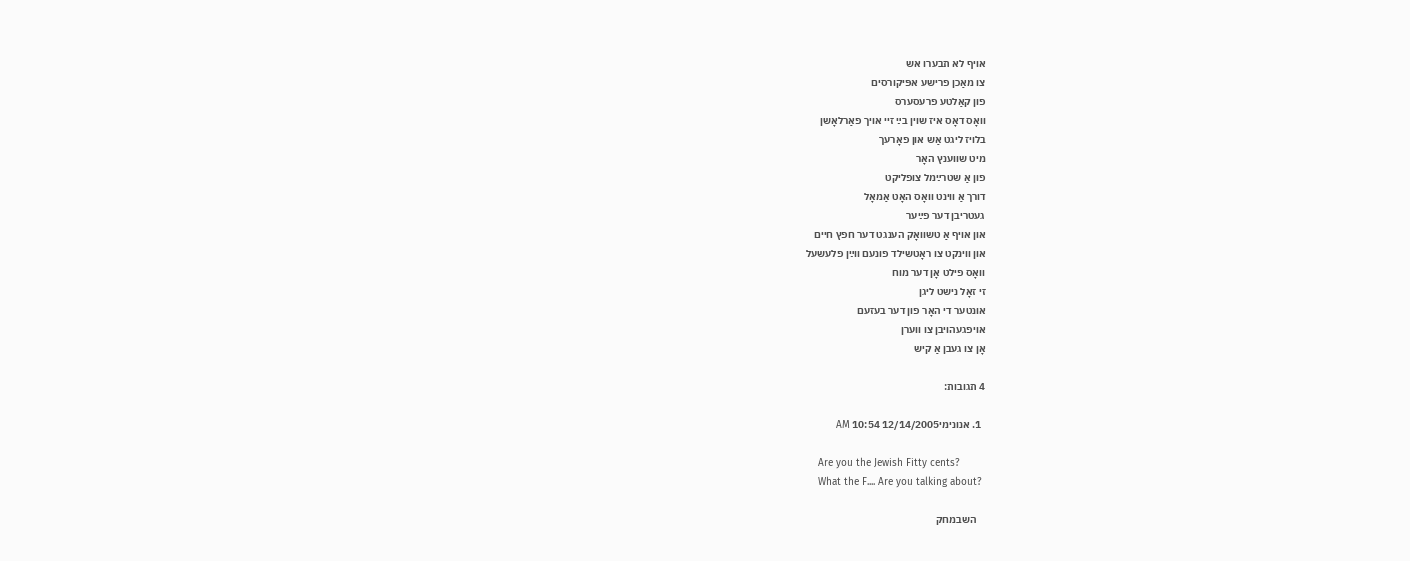אויף לא תבערו אש
צו מאַכן פרישע אפּיקורסים
פון קאַלטע פרעסערס
וואָס דאָס איז שוין בײַ זיי אויך פאַרלאָשן
בלויז ליגט אַש און פאָרעך
מיט שווענץ האָר
פון אַ שטרײַמל צופליקט
דורך אַ ווינט וואָס האָט אַמאָל
געטריבן דער פײַער
און אויף אַ טשוואָק הענגט דער חפץ חיים
און ווינקט צו ראָטשילד פונעם ווײַן פלעשעל
וואָס פילט אָן דער מוח
זי זאָל נישט ליגן
אונטער די האָר פון דער בעזעם
אויפגעהויבן צו ווערן
אָן צו געבן אַ קיש

4 תגובות:

  1. אנונימי12/14/2005 10:54 AM

    Are you the Jewish Fitty cents?
    What the F.... Are you talking about?

    השבמחק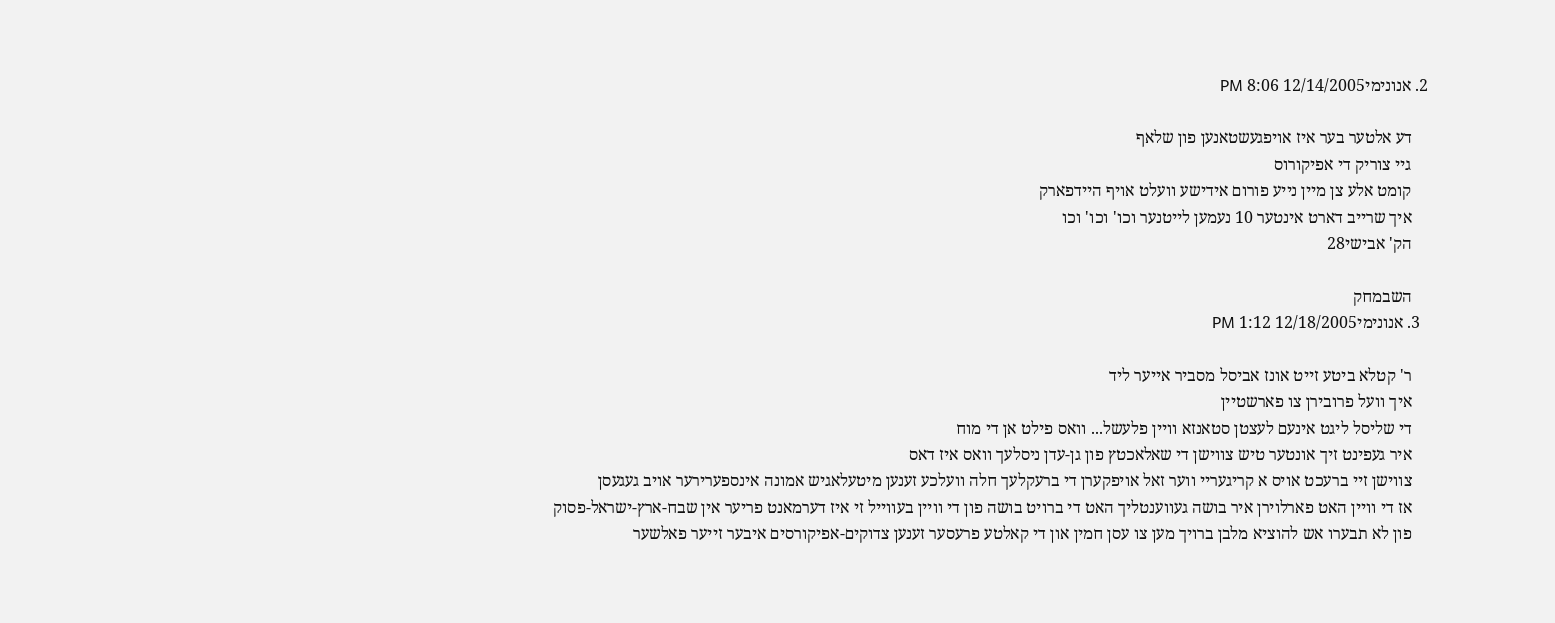2. אנונימי12/14/2005 8:06 PM

    דע אלטער בער איז אויפגעשטאנען פון שלאף
    גיי צוריק די אפיקורוס
    קומט אלע צן מיין נייע פורום אידישע וועלט אויף היידפארק
    איך שרייב דארט אינטער 10 נעמען לייטנער וכו' וכו' וכו
    הק' אבישי28

    השבמחק
  3. אנונימי12/18/2005 1:12 PM

    ר' קטלא ביטע זייט אונז אביסל מסביר אייער ליד
    איך וועל פרובירן צו פארשטיין
    די שליסל ליגט אינעם לעצטן סטאנזא וויין פלעשל... וואס פילט אן די מוח
    איר געפינט זיך אונטער טיש צווישן די שאלאכטץ פון גן-עדן ניסלעך וואס איז דאס
    צווישן זיי ברעכט אויס א קריגעריי ווער זאל אויפקערן די ברעקלעך חלה וועלכע זענען מיטעלאגיש אמונה אינספערירער אויב געגעסן
    אז די וויין האט פארלוירן איר בושה געווענטליך האט די ברויט בושה פון די וויין בעווייל זי איז דערמאנט פריער אין שבח-ארץ-ישראל-פסוק
    פון לא תבערו אש להוציא מלבן ברויך מען צו עסן חמין און די קאלטע פרעסער זענען צדוקים-אפיקורסים איבער זייער פאלשער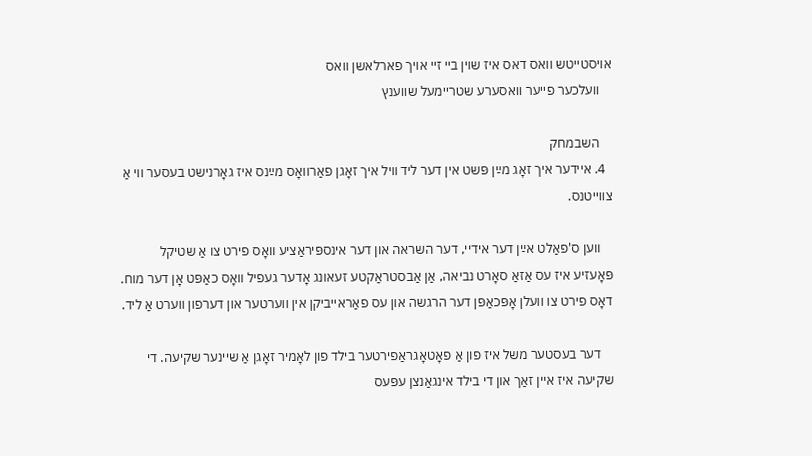אויסטייטש וואס דאס איז שוין ביי זיי אויך פארלאשן וואס
    וועלכער פייער וואסערע שטריימעל שווענץ

    השבמחק
  4. איידער איך זאָג מײַן פּשט אין דער ליד וויל איך זאָגן פאַרוואָס מײַנס איז גאָרנישט בעסער ווי אַ צווייטנס.

    ווען ס'פאַלט אײַן דער אידיי, דער השראה און דער אינספּיראַציע וואָס פירט צו אַ שטיקל פּאָעזיע איז עס אַזאַ סאָרט נביאה, אַן אַבסטראַקטע זעאונג אָדער געפיל וואָס כאַפּט אָן דער מוח. דאָס פירט צו וועלן אָפּכאַפּן דער הרגשה און עס פאַראייביקן אין ווערטער און דערפון ווערט אַ ליד.

    דער בעסטער משל איז פון אַ פאָטאָגראַפירטער בילד פון לאָמיר זאָגן אַ שיינער שקיעה. די שקיעה איז איין זאַך און די בילד אינגאַנצן עפּעס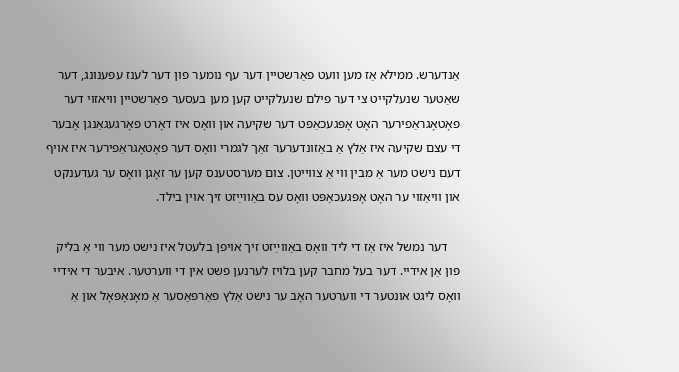אַנדערש. ממילא אַז מען וועט פאַרשטיין דער עף נומער פון דער לענז עפענונג, דער שאַטער שנעלקייט צי דער פילם שנעלקייט קען מען בעסער פאַרשטיין וויאזוי דער פאָטאָגראַפירער האָט אָפּגעכאַפּט דער שקיעה און וואָס איז דאָרט פאָרגעגאַנגן אָבער די עצם שקיעה איז אַלץ אַ באַזונדערער זאַך לגמרי וואָס דער פאָטאָגראַפירער איז אויף דעם נישט מער אַ מבין ווי אַ צווייטן. צום מערסטענס קען ער זאָגן וואָס ער געדענקט און וויאַזוי ער האָט אָפּגעכאַפּט וואָס עס באַווײַזט זיך אוין בילד.

    דער נמשל איז אַז די ליד וואָס באַווײַזט זיך אויפן בלעטל איז נישט מער ווי אַ בליק פון אַן אידיי. דער בעל מחבר קען בלויז לערנען פשט אין די ווערטער. איבער די אידיי וואָס ליגט אונטער די ווערטער האָב ער נישט אַלץ פאַרפּאַסער אַ מאָנאָפּאָל און אַ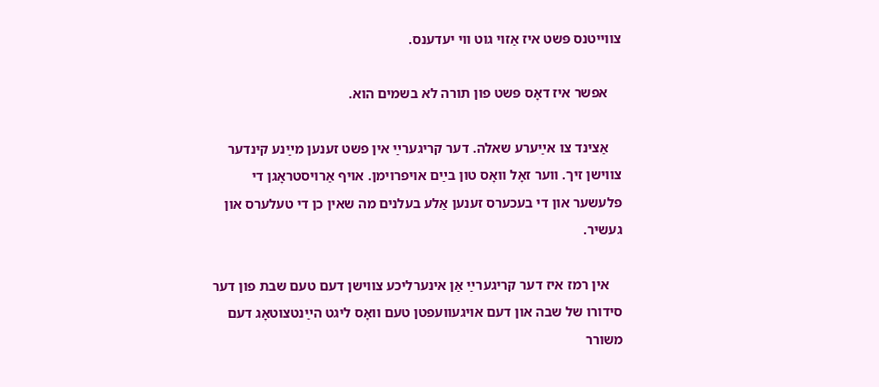צווייטנס פּשט איז אַזוי גוט ווי יעדענס.

    אפשר איז דאָס פּשט פון תורה לא בשמים הוא.

    אַצינד צו אײַערע שאלה. דער קריגערײַ אין פשט זענען מײַנע קינדער צווישן זיך. ווער זאָל וואָס טון בײַם אויפרוימן. אויף אַרויסטראָגן די פלעשער און די בעכערס זענען אַלע בעלנים מה שאין כן די טעלערס און געשיר.

    אין רמז איז דער קריגערײַ אַן אינערליכע צווישן דעם טעם שבת פון דער סידורו של שבה און דעם אויגעוועפטן טעם וואָס ליגט הײַנטצוטאָג דעם משורר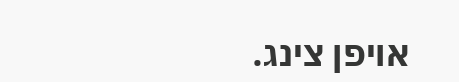אויפן צינג.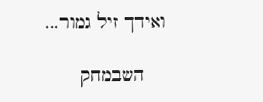ואידך זיל גמור...

    השבמחק